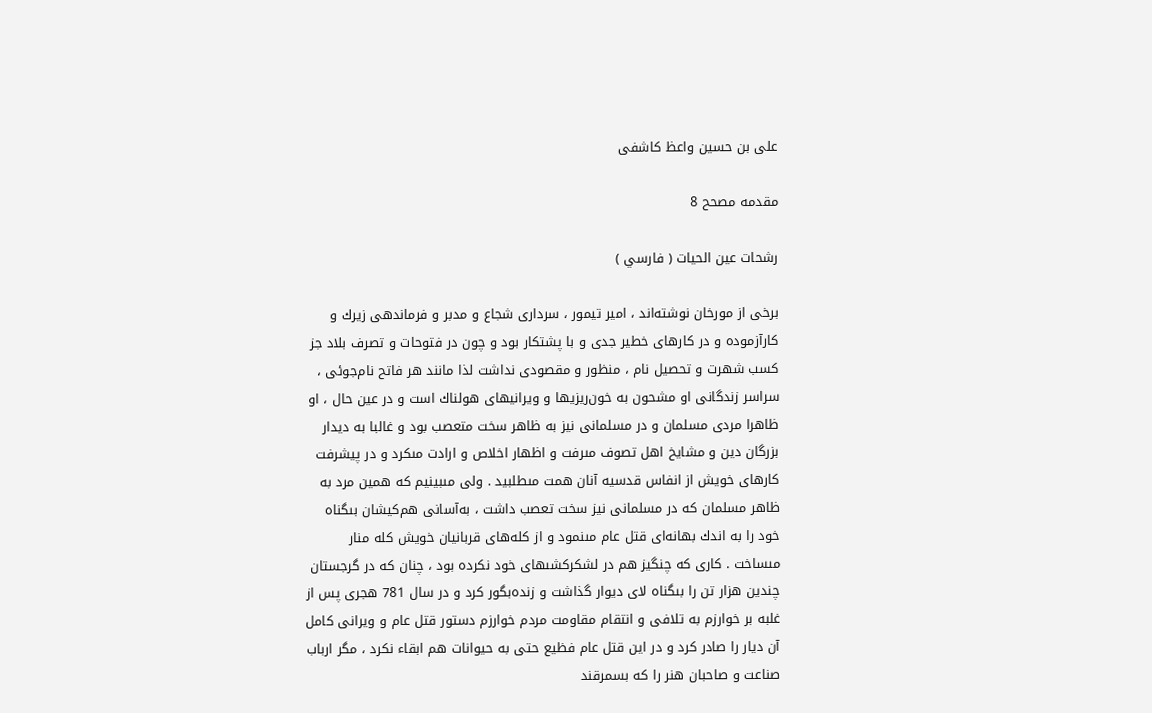على بن حسين واعظ كاشفى

مقدمه مصحح 8

رشحات عين الحيات ( فارسي )

برخى از مورخان نوشته‌اند ، امير تيمور ، سردارى شجاع و مدبر و فرماندهى زيرك و كارآزموده و در كارهاى خطير جدى و با پشتكار بود و چون در فتوحات و تصرف بلاد جز كسب شهرت و تحصيل نام ، منظور و مقصودى نداشت لذا مانند هر فاتح نام‌جوئى ، سراسر زندگانى او مشحون به خون‌ريزيها و ويرانيهاى هولناك است و در عين حال ، او ظاهرا مردى مسلمان و در مسلمانى نيز به ظاهر سخت متعصب بود و غالبا به ديدار بزرگان دين و مشايخ اهل تصوف مىرفت و اظهار اخلاص و ارادت مىكرد و در پيشرفت كارهاى خويش از انفاس قدسيه آنان همت مىطلبيد . ولى مىبينيم كه همين مرد به ظاهر مسلمان كه در مسلمانى نيز سخت تعصب داشت ، به‌آسانى هم‌كيشان بىگناه خود را به اندك بهانه‌اى قتل عام مىنمود و از كله‌هاى قربانيان خويش كله منار مىساخت . كارى كه چنگيز هم در لشكركشىهاى خود نكرده بود ، چنان كه در گرجستان چندين هزار تن را بىگناه لاى ديوار گذاشت و زنده‌بگور كرد و در سال 781 هجرى پس از غلبه بر خوارزم به تلافى و انتقام مقاومت مردم خوارزم دستور قتل عام و ويرانى كامل آن ديار را صادر كرد و در اين قتل عام فظيع حتى به حيوانات هم ابقاء نكرد ، مگر ارباب صناعت و صاحبان هنر را كه بسمرقند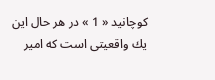كوچانيد « 1 » در هر حال اين يك واقعيتى است كه امير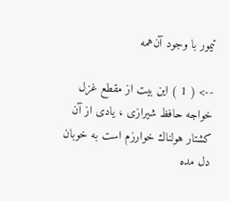تيمور با وجود آن‌همه

--> ( 1 ) اين بيت از مقطع غزل خواجه حافظ شيرازى ، يادى از آن كشتار هولناك خوارزم است به خوبان دل مده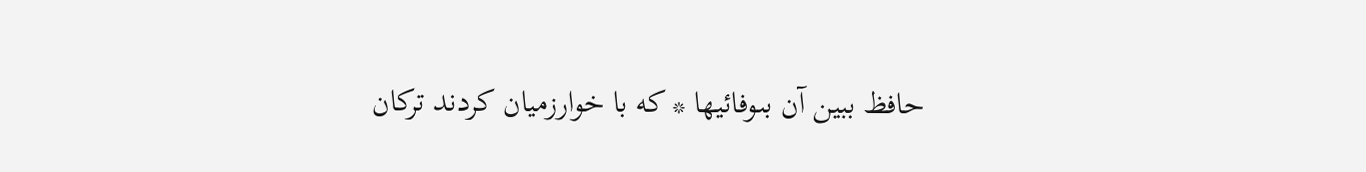حافظ ببين آن بىوفائيها * كه با خوارزميان كردند تركان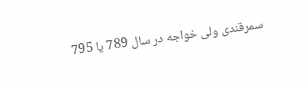سمرقندى ولى خواجه در سال 789 يا 795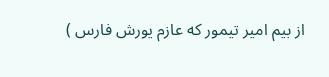از بيم امير تيمور كه عازم يورش فارس )